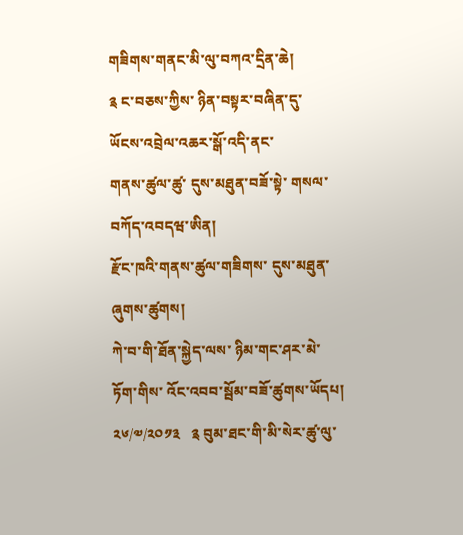གཟིགས་གནང་མི་ལུ་བཀའ་དྲིན་ཆེ།
༉ ང་བཅས་ཀྱིས་ ཉིན་བསྟར་བཞིན་དུ་
ཡོངས་འབྲེལ་འཆར་སྒོ་འདི་ནང་
གནས་ཚུལ་ཚུ་ དུས་མཐུན་བཟོ་སྟེ་ གསལ་བཀོད་འབདཝ་ཨིན།
རྫོང་ཁའི་གནས་ཚུལ་གཟིགས་ དུས་མཐུན་ཞུགས་ཚུགས།
ཀེ་བ་གི་ཐོན་སྐྱེད་ལས་ ཉིམ་གང་ཤར་མེ་ཏོག་གིས་ འོང་འབབ་སྦོམ་བཟོ་ཚུགས་ཡོདཔ།
༢༦/༧/༢༠༡༣   ༉ བུམ་ཐང་གི་མི་སེར་ཚུ་ལུ་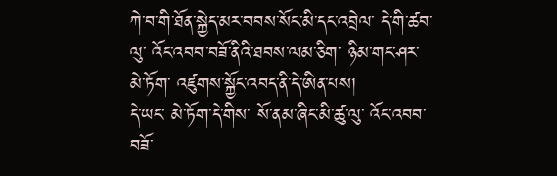ཀེ་བ་གི་ཐོན་སྐྱེད་མར་བབས་སོང་མི་དང་འབྲེལ་ དེ་གི་ཚབ་ལུ་ འོང་འབབ་བཟོ་ནིའི་ཐབས་ལམ་ཅིག་ ཉིམ་གང་ཤར་མེ་ཏོག་ འཛུགས་སྐྱོང་འབད་ནི་དེ་ཨིན་པས།
དེ་ཡང་ མེ་ཏོག་དེ་གིས་ སོ་ནམ་ཞིང་མི་ཚུ་ལུ་ འོང་འབབ་བཟོ་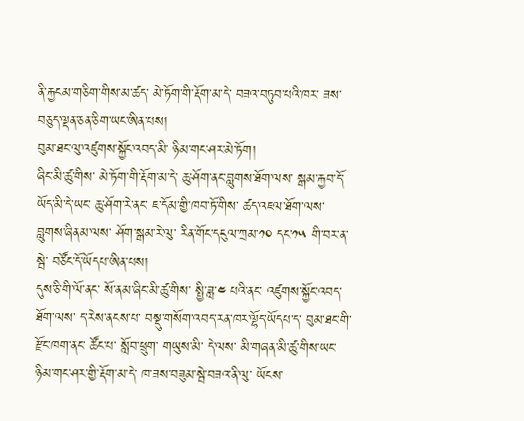ནི་རྐྱངམ་གཅིག་གིས་མ་ཚད་ མེ་ཏོག་གི་རྡོག་མ་དེ་ བཟའ་བཏུབ་པའི་ཁར་ ཟས་བཅུད་ལྡན་ཅན་ཅིག་ཡང་ཨིན་པས།
བུམ་ཐང་ལུ་འཛུགས་སྐྱོང་འབད་མི་ ཉིམ་གང་ཤར་མེ་ཏོག།
ཞིང་མི་ཚུ་གིས་ མེ་ཏོག་གི་རྡོག་མ་དེ་ ཆུ་ཤོག་ནང་བླུགས་ཐོག་ལས་ སྒམ་རྐྱབ་དོ་ཡོད་མི་དེ་ཡང་ ཆུ་ཤོག་རེ་ནང་ ཇ་དོམ་གྱི་ཁབ་ཏོ་གིས་ ཚད་འཇལ་ཐོག་ལས་ བླུགས་ཞིནམ་ལས་ ཤོག་སྒམ་རེ་ལུ་ རིན་གོང་དངུལ་ཀྲམ་༡༠ དང་༡༥ གི་བར་ན་སྦེ་ བཙོང་དོ་ཡོདཔ་ཨིན་པས།
དུས་ཅི་གི་ལོ་ནང་ སོ་ནམ་ཞིང་མི་ཚུ་གིས་ སྤྱི་ཟླ་༤ པའི་ནང་ འཛུགས་སྐྱོང་འབད་ཐོག་ལས་ ད་རེས་ནངས་པ་ བསྡུ་གསོག་འབད་རན་ཁར་ལྷོད་ཡོདཔ་ད་ བུམ་ཐང་གི་རྫོང་ཁག་ནང་ ཚོང་པ་ སློབ་ཕྲུག་ གཡུས་མི་ དེ་ལས་ མི་གཞན་མི་ཚུ་གིས་ཡང་ ཉིམ་གང་ཤར་གྱི་རྡོག་མ་དེ་ ཁ་ཟས་བཟུམ་སྦེ་བཟའ་ནི་ལུ་ ཡོངས་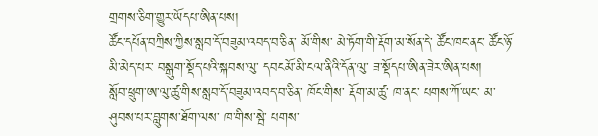གྲགས་ཅིག་གྱུར་ཡོདཔ་ཨིན་པས།
ཚོང་དཔོན་བཀྲིས་ཀྱིས་སླབ་དོ་བཟུམ་འབད་བ་ཅིན་ མོ་གིས་ མེ་ཏོག་གི་རྡོག་མ་སོན་དེ་ ཚོང་ཁང་ནང་ ཚོང་ཉོ་མི་མེད་པར་ བསྒུག་སྡོད་པའི་སྐབས་ལུ་ དབངམོ་མི་ངལ་ནིའི་དོན་ལུ་ ཟ་སྡོདཔ་ཨིན་ཟེར་ཨིན་པས།
སློབ་ཕྲུག་ཨ་ལུ་ཚུ་གིས་སླབ་དོ་བཟུམ་འབད་བ་ཅིན་ ཁོང་གིས་ རྡོག་མ་ཚུ་ ཁ་ནང་ པགས་ཀོ་ཡང་ མ་ཤུབས་པར་བླུགས་ཐོག་ལས་ ཁ་གིས་སྦེ་ པགས་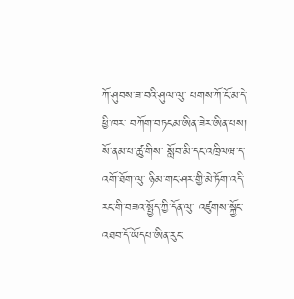ཀོ་ཤུབས་ཟ་བའི་ཤུལ་ལུ་ པགས་ཀོ་ངོ་མ་དེ་ ཕྱི་ཁར་ བཀོག་བཏངམ་ཨིན་ཟེར་ཨིན་པས།
སོ་ནམ་པ་ཚུ་གིས་ སློབ་མི་དང་འཁྲིལཝ་ད་ འགོ་ཐོག་ལུ་ ཉིམ་གང་ཤར་གྱི་མེ་ཏོག་འདི་ རང་གི་བཟའ་སྤྱོད་ཀྱི་དོན་ལུ་ འཛུགས་སྐྱོང་འཐབ་དོ་ཡོདཔ་ཨིན་རུང་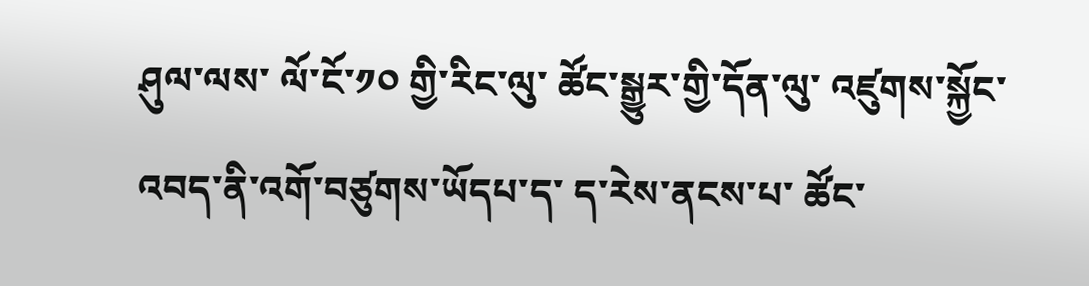ཤུལ་ལས་ ལོ་ངོ་༡༠ གྱི་རིང་ལུ་ ཚོང་སྒྱུར་གྱི་དོན་ལུ་ འཛུགས་སྐྱོང་འབད་ནི་འགོ་བཙུགས་ཡོདཔ་ད་ ད་རེས་ནངས་པ་ ཚོང་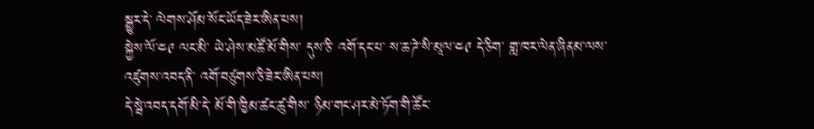སྒྱུར་དེ་ ལེགས་ཤོམ་སོང་ཡོད་ཟེར་ཨིན་པས།
སྐྱེས་ལོ་༤༩ ལང་མི་ ཡེ་ཤེས་མཚོ་མོ་གིས་ དུས་ཅི་ འགོ་དང་པ་ ས་ཆ་ཌེ་སི་མཱལ་༤༩ དེ་ཅིག་ གླ་ཁར་ལེན་ཞིནམ་ལས་ འཛུགས་འབད་ནི་ འགོ་བཙུགས་ཅི་ཟེར་ཨིན་པས།
དེ་སྦེ་འབད་དགོ་མི་དེ་ མོ་གི་ཁྱིམ་ཚང་ཚུ་གིས་ ཉིམ་གང་ཤར་མེ་ཏོག་གི་ཚོང་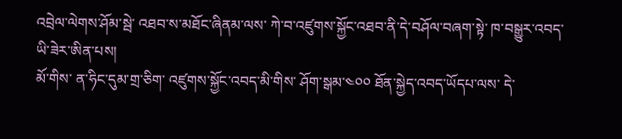འབྲེལ་ལེགས་ཤོམ་སྦེ་ འཐབ་ས་མཐོང་ཞིནམ་ལས་ ཀེ་བ་འཛུགས་སྐྱོང་འཐབ་ནི་དེ་བཤོལ་བཞག་སྟེ་ ཁ་བསྒྱུར་འབད་ཡི་ཟེར་ཨིན་པས།
མོ་གིས་ ན་ཧིང་དུམ་གྲ་ཅིག་ འཛུགས་སྐྱོང་འབད་མི་གིས་ ཤོག་སྒམ་༤༠༠ ཐོན་སྐྱེད་འབད་ཡོདཔ་ལས་ དེ་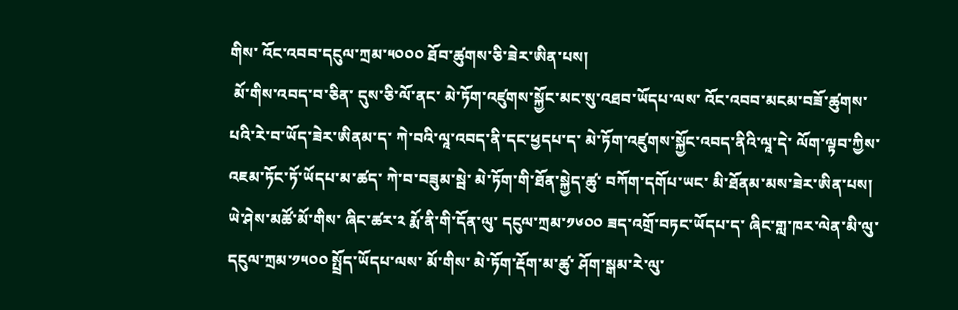གིས་ འོང་འབབ་དངུལ་ཀྲམ་༥༠༠༠ ཐོབ་ཚུགས་ཅི་ཟེར་ཨིན་པས།
 མོ་གིས་འབད་བ་ཅིན་ དུས་ཅི་ལོ་ནང་ མེ་ཏོག་འཛུགས་སྐྱོང་མང་སུ་འཐབ་ཡོདཔ་ལས་ འོང་འབབ་མངམ་བཟོ་ཚུགས་པའི་རེ་བ་ཡོད་ཟེར་ཨིནམ་ད་ ཀེ་བའི་ལཱ་འབད་ནི་དང་ཕྱདཔ་ད་ མེ་ཏོག་འཛུགས་སྐྱོང་འབད་ནིའི་ལཱ་དེ་ ལོག་ལྟབ་ཀྱིས་འཇམ་ཏོང་ཏོ་ཡོདཔ་མ་ཚད་ ཀེ་བ་བཟུམ་སྦེ་ མེ་ཏོག་གི་ཐོན་སྐྱེད་ཚུ་ བཀོག་དགོཔ་ཡང་ མི་ཐོནམ་མས་ཟེར་ཨིན་པས།
ཡེ་ཤེས་མཚོ་མོ་གིས་ ཞིང་ཚར་༢ རྨོ་ནི་གི་དོན་ལུ་ དངུལ་ཀྲམ་༡༦༠༠ ཟད་འགྲོ་བཏང་ཡོདཔ་ད་ ཞིང་གླ་ཁར་ལེན་མི་ལུ་ དངུལ་ཀྲམ་༡༥༠༠ སྤྲོད་ཡོདཔ་ལས་ མོ་གིས་ མེ་ཏོག་རྡོག་མ་ཚུ་ ཤོག་སྒམ་རེ་ལུ་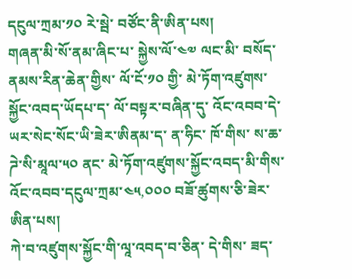དངུལ་ཀྲམ་༡༠ རེ་སྦེ་ བཙོང་ནི་ཨིན་པས།
གཞན་མི་སོ་ནམ་ཞིང་པ་ སྐྱེས་ལོ་༤༧ ལང་མི་ བསོད་ནམས་རིན་ཆེན་གྱིས་ ལོ་ངོ་༡༠ གྱི་ མེ་ཏོག་འཛུགས་སྐྱོང་འབད་ཡོདཔ་ད་ ལོ་བསྟར་བཞིན་དུ་ འོང་འབབ་དེ་ ཡར་སེང་སོང་ཡི་ཟེར་ཨིནམ་ད་ ན་ཧིང་ ཁོ་གིས་ ས་ཆ་ཌེ་སི་མཱལ་༥༠ ནང་ མེ་ཏོག་འཛུགས་སྐྱོང་འབད་མི་གིས་ འོང་འབབ་དངུལ་ཀྲམ་༤༥,༠༠༠ བཟོ་ཚུགས་ཅི་ཟེར་ཨིན་པས།
ཀེ་བ་འཛུགས་སྐྱོང་གི་ལཱ་འབད་བ་ཅིན་ དེ་གིས་ ཟད་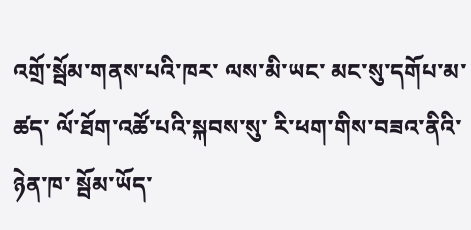འགྲོ་སྦོམ་གནས་པའི་ཁར་ ལས་མི་ཡང་ མང་སུ་དགོཔ་མ་ཚད་ ལོ་ཐོག་འཚོ་པའི་སྐབས་སུ་ རི་ཕག་གིས་བཟའ་ནིའི་ཉེན་ཁ་ སྦོམ་ཡོད་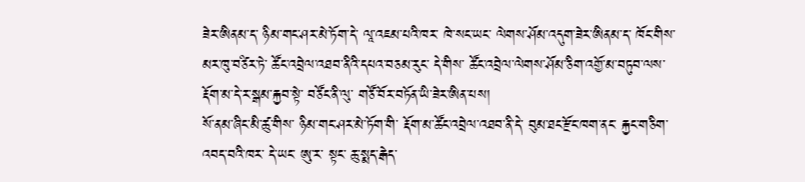ཟེར་ཨིནམ་ད་ ཉིམ་གང་ཤར་མེ་ཏོག་དེ་ ལཱ་འཇམ་པའི་ཁར་ ཁེ་སང་ཡང་ ལེགས་ཤོམ་འདུག་ཟེར་ཨིནམ་ད་ ཁོང་གིས་ མར་ཁུ་བཙིར་ཏེ་ ཚོང་འབྲེལ་འཐབ་ནིའི་དཔའ་བཅམ་རུང་ དེ་གིས་ ཚོང་འབྲེལ་ལེགས་ཤོམ་ཅིག་འགྱོ་མ་བཏུབ་ལས་ རྡོག་མ་དེ་ར་སྒམ་རྐྱབ་སྟེ་ བཙོང་ནི་ལུ་ གཙོ་བོར་བཏོན་ཡི་ཟེར་ཨིན་པས།
སོ་ནམ་ཞིང་མི་ཚུ་གིས་ ཉིམ་གང་ཤར་མེ་ཏོག་གི་ རྡོག་མ་ཚོང་འབྲེལ་འཐབ་ནི་དེ་ བུམ་ཐང་རྫོང་ཁག་ནང་ རྐྱང་གཅིག་འབད་བའི་ཁར་ དེ་ཡང་ ཨུ་ར་ སྟང་ ཆུ་སྨད་རྒེད་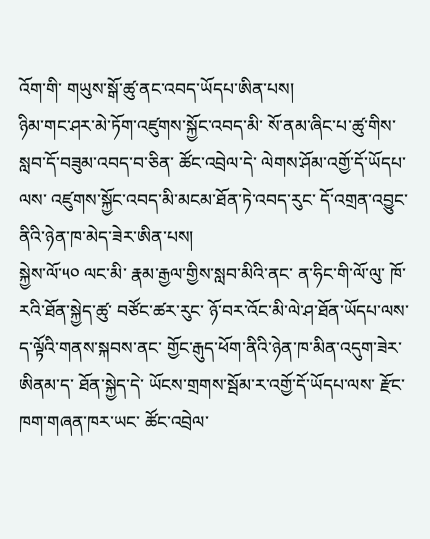འོག་གི་ གཡུས་སྒོ་ཚུ་ནང་འབད་ཡོདཔ་ཨིན་པས།
ཉིམ་གང་ཤར་མེ་ཏོག་འཛུགས་སྐྱོང་འབད་མི་ སོ་ནམ་ཞིང་པ་ཚུ་གིས་སླབ་དོ་བཟུམ་འབད་བ་ཅིན་ ཚོང་འབྲེལ་དེ་ ལེགས་ཤོམ་འགྱོ་དོ་ཡོདཔ་ལས་ འཛུགས་སྐྱོང་འབད་མི་མངམ་ཐོན་ཏེ་འབད་རུང་ དོ་འགྲན་འབྱུང་ནིའི་ཉེན་ཁ་མེད་ཟེར་ཨིན་པས།
སྐྱེས་ལོ་༥༠ ལང་མི་ རྣམ་རྒྱལ་གྱིས་སླབ་མིའི་ནང་ ན་ཧིང་གི་ལོ་ལུ་ ཁོ་རའི་ཐོན་སྐྱེད་ཚུ་ བཙོང་ཚར་རུང་ ཉོ་བར་འོང་མི་ལེ་ཤ་ཐོན་ཡོདཔ་ལས་ ད་ལྟོའི་གནས་སྐབས་ནང་ གྱོང་རྒུད་ཕོག་ནིའི་ཉེན་ཁ་མིན་འདུག་ཟེར་ཨིནམ་ད་ ཐོན་སྐྱེད་དེ་ ཡོངས་གྲགས་སྦོམ་ར་འགྱོ་དོ་ཡོདཔ་ལས་ རྫོང་ཁག་གཞན་ཁར་ཡང་ ཚོང་འབྲེལ་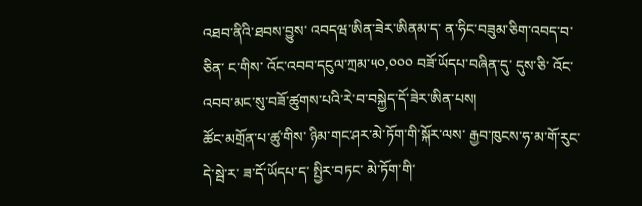འཐབ་ནིའི་ཐབས་བྱུས་ འབདཝ་ཨིན་ཟེར་ཨིནམ་ད་ ན་ཧིང་བཟུམ་ཅིག་འབད་བ་ཅིན་ ང་གིས་ འོང་འབབ་དངུལ་ཀྲམ་༥༠,༠༠༠ བཟོ་ཡོདཔ་བཞིན་དུ་ དུས་ཅི་ འོང་འབབ་མང་སུ་བཟོ་ཚུགས་པའི་རེ་བ་བསྐྱེད་དོ་ཟེར་ཨིན་པས།
ཚོང་མགྲོན་པ་ཚུ་གིས་ ཉིམ་གང་ཤར་མེ་ཏོག་གི་སྐོར་ལས་ རྒྱབ་ཁུངས་ཧ་མ་གོ་རུང་ དེ་སྦེ་ར་ ཟ་དོ་ཡོདཔ་ད་ སྤྱིར་བཏང་ མེ་ཏོག་གི་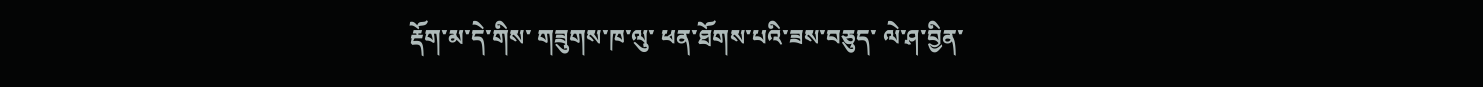རྡོག་མ་དེ་གིས་ གཟུགས་ཁ་ལུ་ ཕན་ཐོགས་པའི་ཟས་བཅུད་ ལེ་ཤ་བྱིན་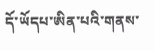དོ་ཡོདཔ་ཨིན་པའི་གནས་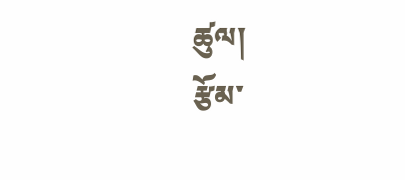ཚུལ།
རྩོམ་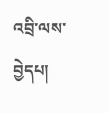འབྲི་ལས་བྱེདཔ།